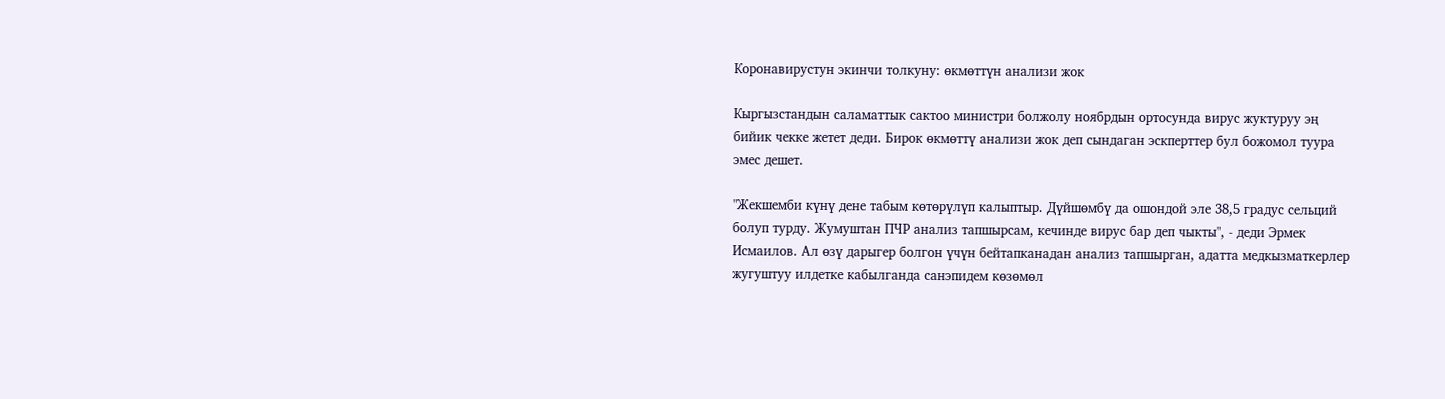Коронавирустун экинчи толкуну: өкмөттүн анализи жок

Кыргызстандын саламаттык сактоо министри болжолу ноябрдын ортосунда вирус жуктуруу эң бийик чекке жетет деди. Бирок өкмөттү анализи жок деп сындаган эскперттер бул божомол туура эмес дешет.

"Жекшемби күнү дене табым көтөрүлүп калыптыр. Дүйшөмбү да ошондой эле 38,5 градус сельций болуп турду. Жумуштан ПЧР анализ тапшырсам, кечинде вирус бар деп чыкты", - деди Эрмек Исмаилов. Ал өзү дарыгер болгон үчүн бейтапканадан анализ тапшырган, адатта медкызматкерлер жугуштуу илдетке кабылганда санэпидем көзөмөл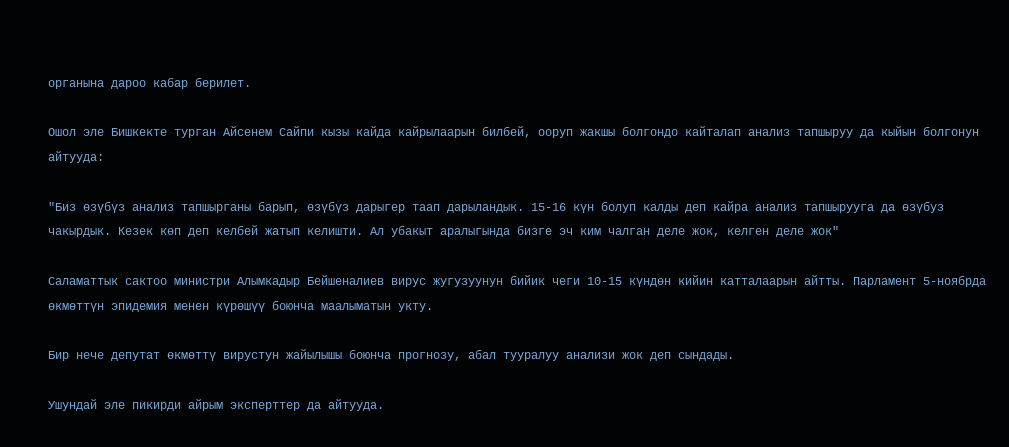органына дароо кабар берилет.

Ошол эле Бишкекте турган Айсенем Сайпи кызы кайда кайрылаарын билбей, ооруп жакшы болгондо кайталап анализ тапшыруу да кыйын болгонун айтууда:

"Биз өзүбүз анализ тапшырганы барып, өзүбүз дарыгер таап дарыландык. 15-16 күн болуп калды деп кайра анализ тапшырууга да өзүбуз чакырдык. Кезек көп деп келбей жатып келишти. Ал убакыт аралыгында бизге эч ким чалган деле жок, келген деле жок"

Саламаттык сактоо министри Алымкадыр Бейшеналиев вирус жугузуунун бийик чеги 10-15 күндөн кийин катталаарын айтты. Парламент 5-ноябрда өкмөттүн эпидемия менен күрөшүү боюнча маалыматын укту.

Бир нече депутат өкмөттү вирустун жайылышы боюнча прогнозу, абал тууралуу анализи жок деп сындады.

Ушундай эле пикирди айрым эксперттер да айтууда.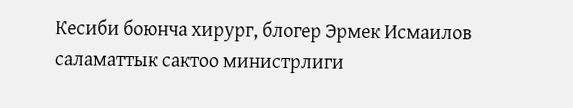Кесиби боюнча хирург, блогер Эрмек Исмаилов саламаттык сактоо министрлиги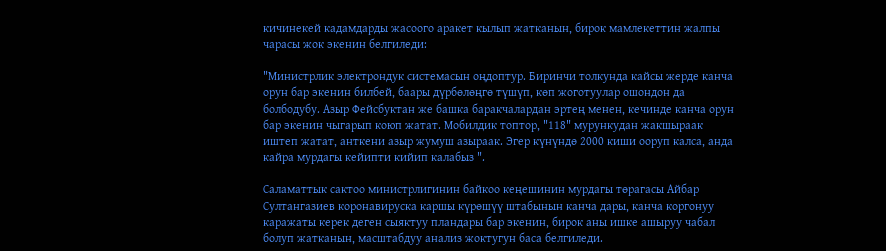кичинекей кадамдарды жасоого аракет кылып жатканын, бирок мамлекеттин жалпы чарасы жок экенин белгиледи:

"Министрлик электрондук системасын оңдоптур. Биринчи толкунда кайсы жерде канча орун бар экенин билбей, баары дүрбөлөңгө түшүп, көп жоготуулар ошондон да болбодубу. Азыр Фейсбуктан же башка баракчалардан эртең менен, кечинде канча орун бар экенин чыгарып коюп жатат. Мобилдик топтор, "118" мурункудан жакшыраак иштеп жатат, анткени азыр жумуш азыраак. Эгер күнүндө 2000 киши ооруп калса, анда кайра мурдагы кейипти кийип калабыз ".

Саламаттык сактоо министрлигинин байкоо кеңешинин мурдагы төрагасы Айбар Султангазиев коронавируска каршы күрөшүү штабынын канча дары, канча коргонуу каражаты керек деген сыяктуу пландары бар экенин, бирок аны ишке ашыруу чабал болуп жатканын, масштабдуу анализ жоктугун баса белгиледи.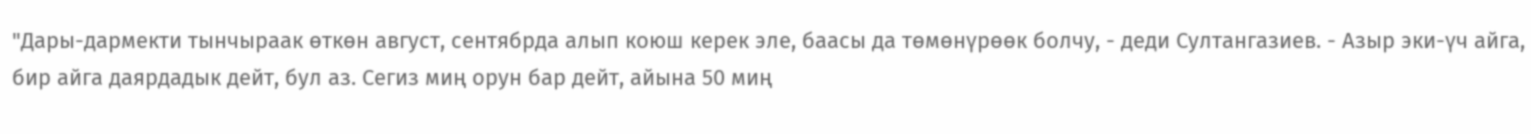"Дары-дармекти тынчыраак өткөн август, сентябрда алып коюш керек эле, баасы да төмөнүрөөк болчу, - деди Султангазиев. - Азыр эки-үч айга, бир айга даярдадык дейт, бул аз. Сегиз миң орун бар дейт, айына 50 миң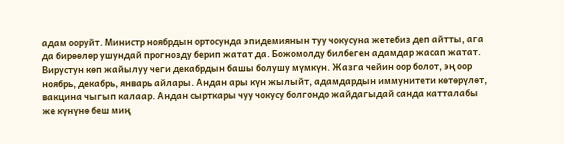адам ооруйт. Министр ноябрдын ортосунда эпидемиянын туу чокусуна жетебиз деп айтты, ага да бирөөлөр ушундай прогнозду берип жатат да. Божомолду билбеген адамдар жасап жатат. Вирустун көп жайылуу чеги декабрдын башы болушу мүмкүн. Жазга чейин оор болот, эң оор ноябрь, декабрь, январь айлары. Андан ары күн жылыйт, адамдардын иммунитети көтөрүлөт, вакцина чыгып калаар. Андан сырткары чуу чокусу болгондо жайдагыдай санда катталабы же күнүнө беш миң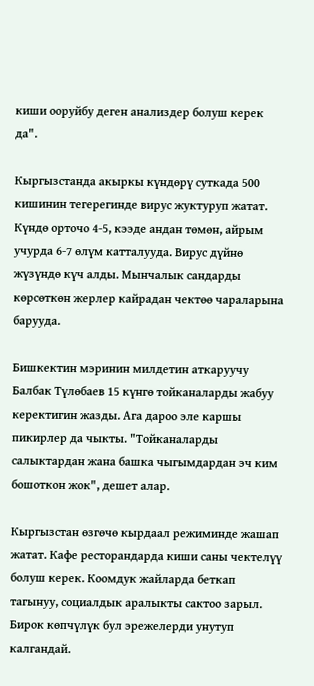киши ооруйбу деген анализдер болуш керек да".

Кыргызстанда акыркы күндөрү суткада 500 кишинин тегерегинде вирус жуктуруп жатат. Күндө орточо 4-5, кээде андан төмөн, айрым учурда 6-7 өлүм катталууда. Вирус дүйнө жүзүндө күч алды. Мынчалык сандарды көрсөткөн жерлер кайрадан чектөө чараларына барууда.

Бишкектин мэринин милдетин аткаруучу Балбак Түлөбаев 15 күнгө тойканаларды жабуу керектигин жазды. Ага дароо эле каршы пикирлер да чыкты. "Тойканаларды салыктардан жана башка чыгымдардан эч ким бошоткон жок", дешет алар.

Кыргызстан өзгөчө кырдаал режиминде жашап жатат. Кафе ресторандарда киши саны чектелүү болуш керек. Коомдук жайларда беткап тагынуу, социалдык аралыкты сактоо зарыл. Бирок көпчүлүк бул эрежелерди унутуп калгандай.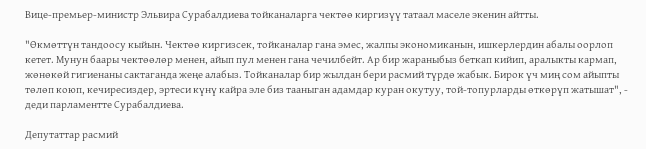Вице-премьер-министр Эльвира Сурабалдиева тойканаларга чектөө киргизүү татаал маселе экенин айтты.

"Өкмөттүн тандоосу кыйын. Чектөө киргизсек, тойканалар гана эмес, жалпы экономиканын, ишкерлердин абалы оорлоп кетет. Мунун баары чектөөлөр менен, айып пул менен гана чечилбейт. Ар бир жараныбыз беткап кийип, аралыкты кармап, жөнөкөй гигиенаны сактаганда жеңе алабыз. Тойканалар бир жылдан бери расмий түрдө жабык. Бирок үч миң сом айыпты төлөп коюп, кечиресиздер, эртеси күнү кайра эле биз тааныган адамдар куран окутуу, той-топурларды өткөрүп жатышат", - деди парламентте Сурабалдиева.

Депутаттар расмий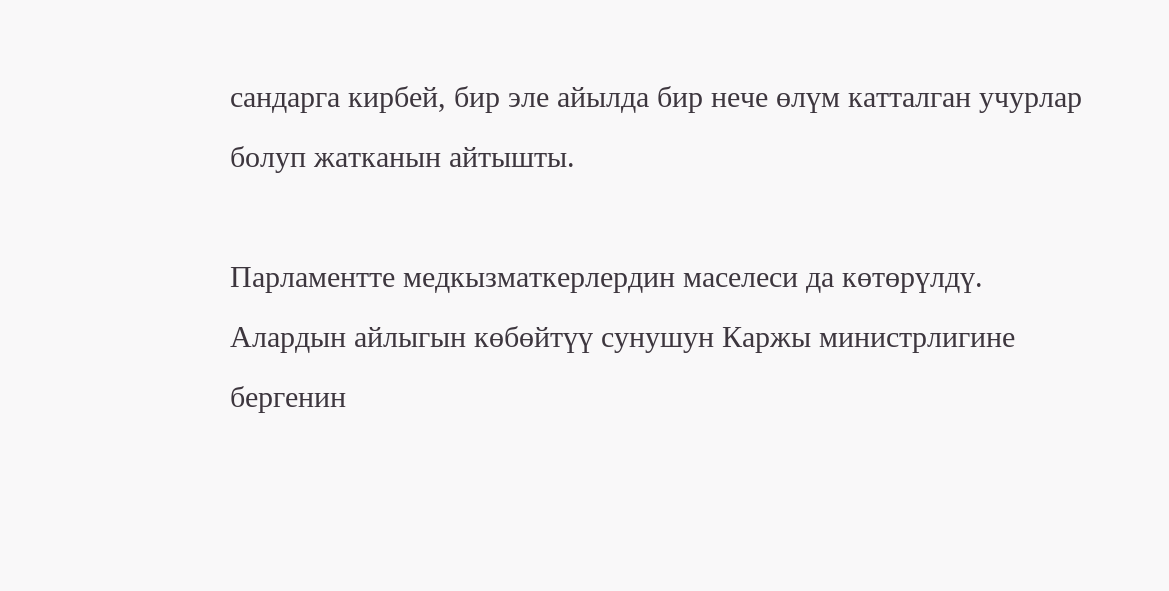сандарга кирбей, бир эле айылда бир нече өлүм катталган учурлар болуп жатканын айтышты.

Парламентте медкызматкерлердин маселеси да көтөрүлдү. Алардын айлыгын көбөйтүү сунушун Каржы министрлигине бергенин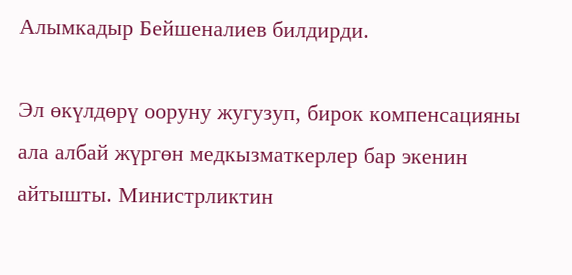Алымкадыр Бейшеналиев билдирди.

Эл өкүлдөрү ооруну жугузуп, бирок компенсацияны ала албай жүргөн медкызматкерлер бар экенин айтышты. Министрликтин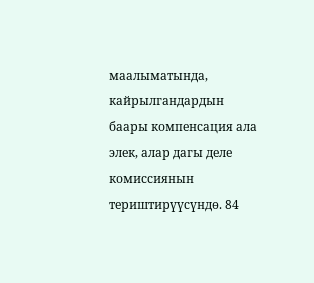маалыматында, кайрылгандардын баары компенсация ала элек, алар дагы деле комиссиянын териштирүүсүндө. 84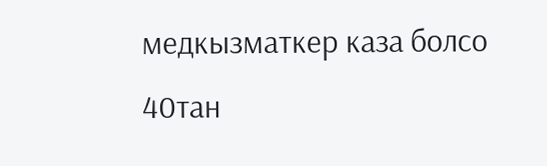медкызматкер каза болсо 40тан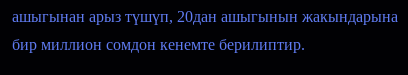ашыгынан арыз түшүп, 20дан ашыгынын жакындарына бир миллион сомдон кенемте берилиптир.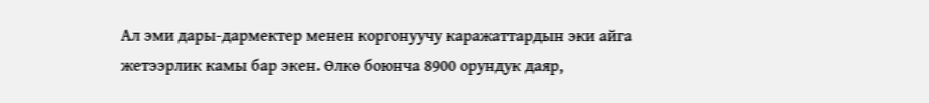Ал эми дары-дармектер менен коргонуучу каражаттардын эки айга жетээрлик камы бар экен. Өлкө боюнча 8900 орундук даяр,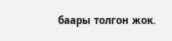баары толгон жок.